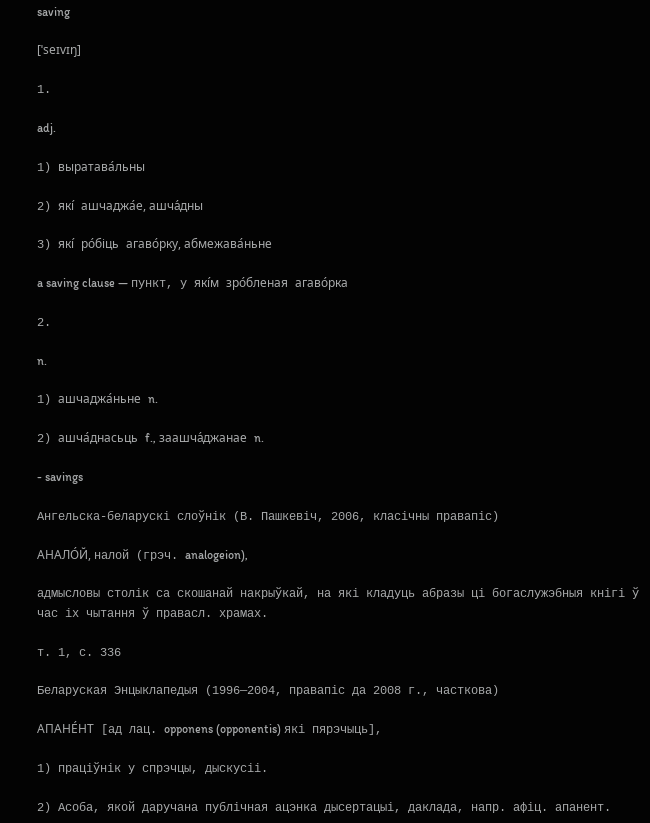saving

[ˈseɪvɪŋ]

1.

adj.

1) выратава́льны

2) які́ ашчаджа́е, ашча́дны

3) які́ ро́біць агаво́рку, абмежава́ньне

a saving clause — пункт, у які́м зро́бленая агаво́рка

2.

n.

1) ашчаджа́ньне n.

2) ашча́днасьць f., заашча́джанае n.

- savings

Ангельска-беларускі слоўнік (В. Пашкевіч, 2006, класічны правапіс)

АНАЛО́Й, налой (грэч. analogeion),

адмысловы столік са скошанай накрыўкай, на які кладуць абразы ці богаслужэбныя кнігі ў час іх чытання ў правасл. храмах.

т. 1, с. 336

Беларуская Энцыклапедыя (1996—2004, правапіс да 2008 г., часткова)

АПАНЕ́НТ [ад лац. opponens (opponentis) які пярэчыць],

1) праціўнік у спрэчцы, дыскусіі.

2) Асоба, якой даручана публічная ацэнка дысертацыі, даклада, напр. афіц. апанент.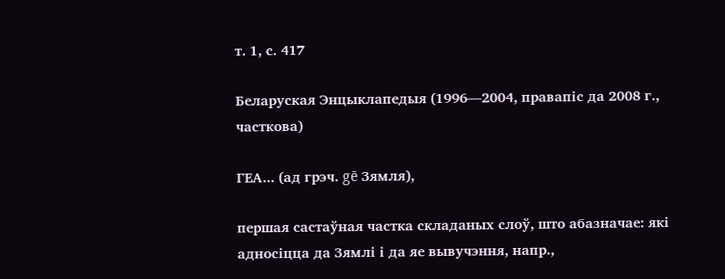т. 1, с. 417

Беларуская Энцыклапедыя (1996—2004, правапіс да 2008 г., часткова)

ГЕА... (ад грэч. gē Зямля),

першая састаўная частка складаных слоў, што абазначае: які адносіцца да Зямлі і да яе вывучэння, напр.,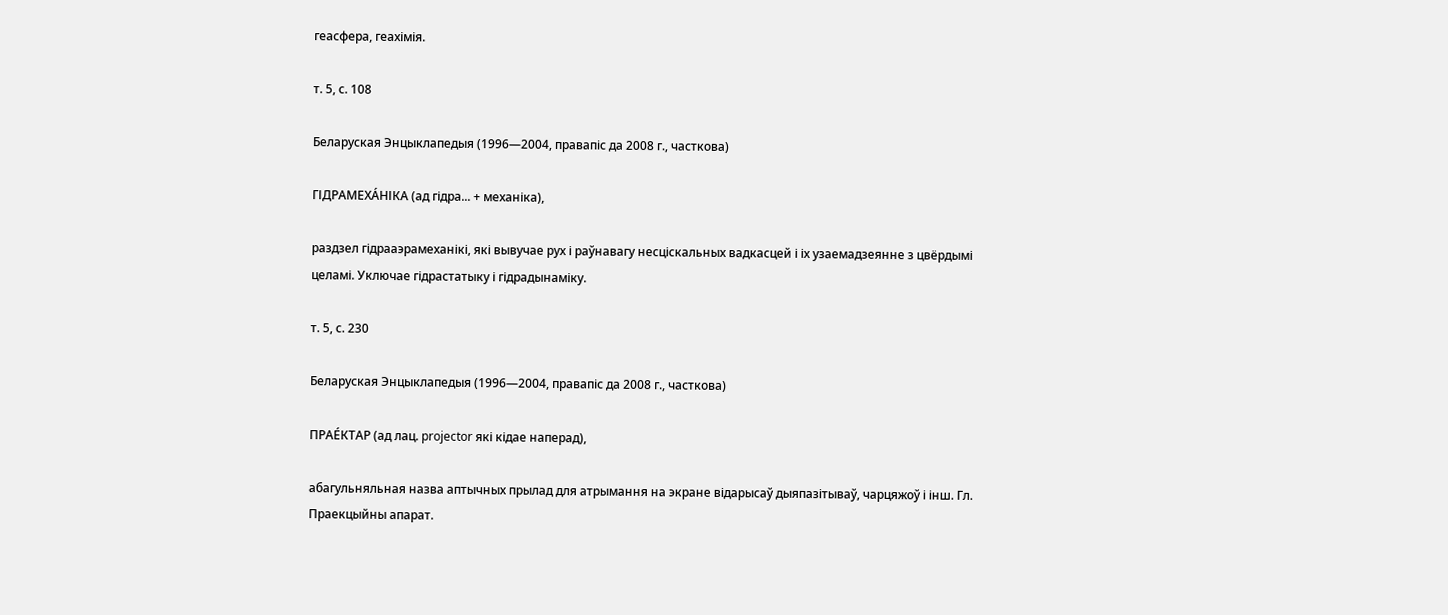геасфера, геахімія.

т. 5, с. 108

Беларуская Энцыклапедыя (1996—2004, правапіс да 2008 г., часткова)

ГІДРАМЕХА́НІКА (ад гідра... + механіка),

раздзел гідрааэрамеханікі, які вывучае рух і раўнавагу несціскальных вадкасцей і іх узаемадзеянне з цвёрдымі целамі. Уключае гідрастатыку і гідрадынаміку.

т. 5, с. 230

Беларуская Энцыклапедыя (1996—2004, правапіс да 2008 г., часткова)

ПРАЕ́КТАР (ад лац. projector які кідае наперад),

абагульняльная назва аптычных прылад для атрымання на экране відарысаў дыяпазітываў, чарцяжоў і інш. Гл. Праекцыйны апарат.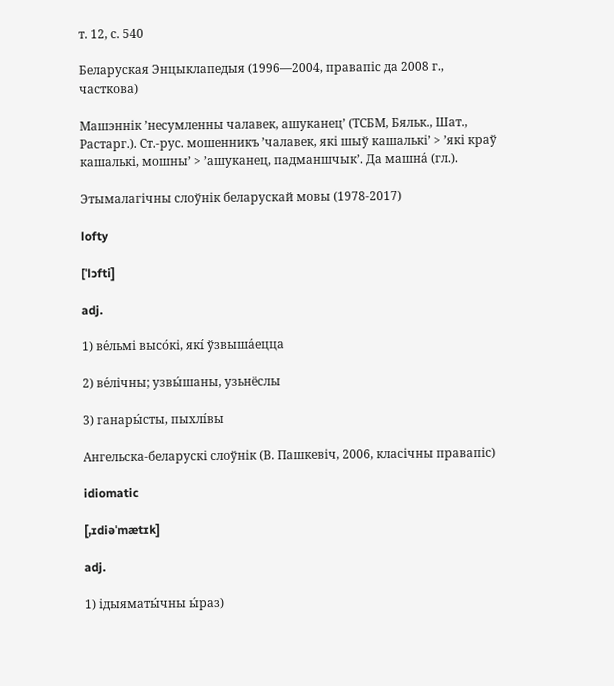т. 12, с. 540

Беларуская Энцыклапедыя (1996—2004, правапіс да 2008 г., часткова)

Машэннік ’несумленны чалавек, ашуканец’ (ТСБМ, Бяльк., Шат., Растарг.). Ст.-рус. мошенникъ ’чалавек, які шыў кашалькі’ > ’які краў кашалькі, мошны’ > ’ашуканец, падманшчык’. Да машна́ (гл.).

Этымалагічны слоўнік беларускай мовы (1978-2017)

lofty

[ˈlɔfti]

adj.

1) ве́льмі высо́кі, які́ ўзвыша́ецца

2) ве́лічны; узвы́шаны, узьнёслы

3) ганары́сты, пыхлі́вы

Ангельска-беларускі слоўнік (В. Пашкевіч, 2006, класічны правапіс)

idiomatic

[,ɪdiəˈmætɪk]

adj.

1) ідыяматы́чны ы́раз)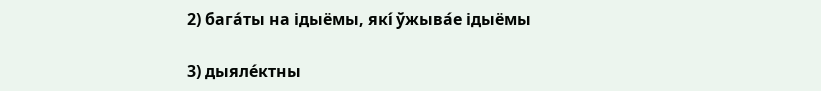2) бага́ты на ідыёмы, які́ ўжыва́е ідыёмы

3) дыяле́ктны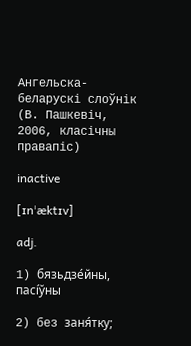Ангельска-беларускі слоўнік (В. Пашкевіч, 2006, класічны правапіс)

inactive

[ɪnˈæktɪv]

adj.

1) бязьдзе́йны, пасі́ўны

2) без заня́тку;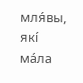мля́вы, які́ ма́ла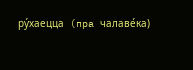ру́хаецца (пра чалаве́ка)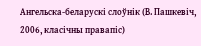Ангельска-беларускі слоўнік (В. Пашкевіч, 2006, класічны правапіс)